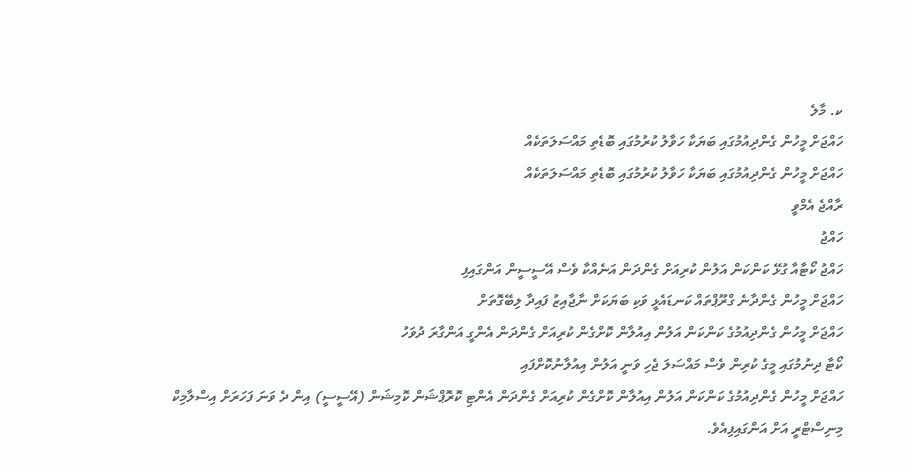ކ. މާލެ
ހައްޖަށް މީހުން ގެންދިއުމުގައި ބަޔަކާ ހަވާލު ކުރުމުގައި ބޮޑެތި މައްސަލަތަކެއް
ހައްޖަށް މީހުން ގެންދިއުމުގައި ބަޔަކާ ހަވާލު ކުރުމުގައި ބޮޑެތި މައްސަލަތަކެއް
ރާއްޖެ އެމްވީ
ހައްޖު
ހައްޖު ކޯޓާއާ ގުޅޭ ކަންކަން އަލުން ކުރިއަށް ގެންދަން އަނެއްކާ ވެސް އޭސީސީން އަންގައިފި
ހައްޖަށް މީހުން ގެންދާނެ ގްރޫޕްތައް ކަނޑައެޅީ ވަކި ބަޔަކަށް ނާޖާއިޒު ފައިދާ ލިބޭގޮތަށް
ހައްޖަށް މީހުން ގެންދިއުމުގެ ކަންކަން އަލުން އިއުލާން ކޮށްގެން ކުރިއަށް ގެންދަން އެންގީ އަންގާރަ ދުވަހު
ކޯޓާ ދިނުމުގައި މީގެ ކުރިން ވެސް މައްސަލަ ޖެހި ވަނީ އަލުން އިއުލާނުކޮށްފައި
ހައްޖަށް މީހުން ގެންދިއުމުގެ ކަންކަން އަލުން އިއުލާން ކޮށްގެން ކުރިއަށް ގެންދަން އެންޓި ކޮރޮޕްޝަން ކޮމިޝަން (އޭސީސީ) އިން ދެ ވަނަ ފަހަރަށް އިސްލާމިކް މިނިސްޓްރީ އަށް އަންގައިފިއެވެ.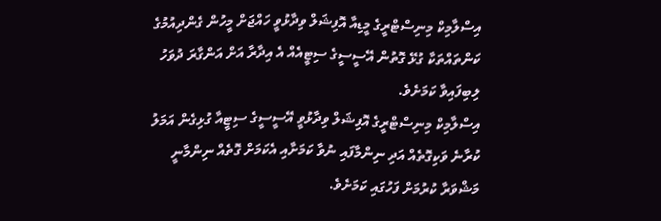އިސްލާމިކް މިނިސްޓްރީގެ މީޑިއާ އޮފިޝަލް ވިދާޅުވީ ހައްޖަށް މީހުން ގެންދިއުމުގެ ކަންތައްތަކާ ގުޅޭ ގޮތުން އޭސީސީގެ ސިޓީއެއް އެ އިދާރާ އަށް އަންގާރަ ދުވަހު ލިބިފައިވާ ކަމަށެވެ.
އިސްލާމިކް މިނިސްޓްރީގެ އޮފިޝަލް ވިދާޅުވީ އޭސީސީގެ ސިޓީއާ ގުޅިގެން އަމަލު ކުރާނެ ވަކިގޮތެއް އަދި ނިންމާފައި ނުވާ ކަމަށާއި އެކަމަށް ގޮތެއް ނިންމާނީ މަޝްވަރާ ކުރުމަށް ފަހުގައި ކަމަށެވެ.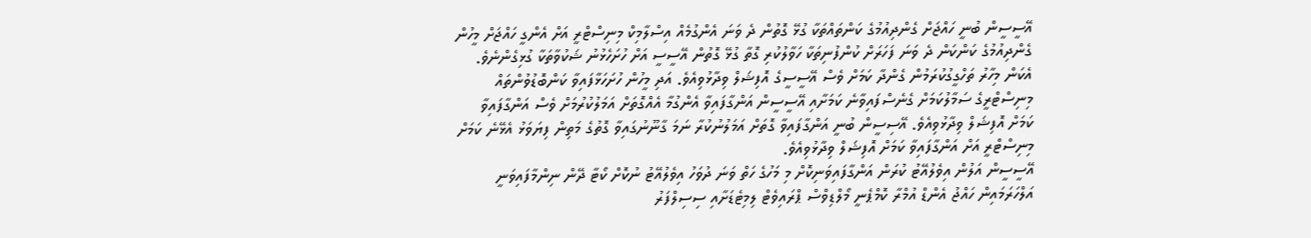އޭސީސީން ބުނީ ހައްޖަށް ގެންދިއުމުގެ ކަންތައްތަކާ ގުޅޭ ގޮތުން ދެ ވަނަ އެންގުމެއް އިސްލާމިކް މިނިސްޓްރީ އަށް އެންގީ ހައްޖަށް މީހުން ގެންދިއުމުގެ ކަންކަން ދެ ވަނަ ފަހަރަށް ކުންފުނިތަކާ ހަވާލުކުރި ގޮތާ ގުޅޭ ގޮތުން އޭސީސީ އަށް ހުށަހެޅުނު ޝަކުވާތަކާ ގުޅިގެންނެވެ. އެކަން މިހާރު ތަހްގީގުކުރަމުން ގެންދާ ކަމަށް ވެސް އޭސީސީގެ އޮފިޝަލް ވިދާޅުވިއެވެ. އަދި މީހުން ހުށަހަޅާފައިވާ ކަންބޮޑުވުންތައް މިނިސްޓްރީގެ ސަމާލުކަމަށް ގެނެސްފައިވާނެ ކަމަށާއި އޭސީސީން އަންގާފައިވާ އެންގުމާ އެއްގޮތަށް އަމަލުކުރުމަށް ވެސް އަންގާފައިވާ ކަމަށް އޮފިޝަލް ވިދާޅުވިއެވެ. އޭސިސީން ބުނީ އަންގާފައިވާ ގޮތަށް އަމަލުނުކުރާ ނަމަ ގާނޫނުގައިވާ ގޮތުގެ މަތިން ފިޔަވަޅު އެޅޭނެ ކަމަށް މިނިސްޓްރީ އަށް އަންގާފައިވާ ކަމަށް އޮފިޝަލް ވިދާޅުވިއެވެ.
އޭސީސީން އަލުން އިވެލުއޭޓު ކުރަން އަންގާފައިވަނިކޮށް މި މަހުގެ ހަތް ވަނަ ދުވަހު އިވެލުއޭޓު ނުކޮށް ކޯޓާ ދޭން ނިންމާފައިވަނީ އަލްހަރަމައިން ހައްޖު އެންޑް އުމްރާ ކޮމްޕެނީ މޯލްޑިވްސް ޕްރައިވެޓް ލިމިޓެޑަށާއި ސިސިލްފަރު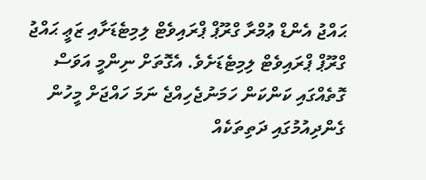ޙައްޖު އެންޑް ޢުމްރާ ގްރޫޕް ޕްރައިވެޓް ލިމިޓެޑަށާއި ޒަޢީ ޙައްޖު ގްރޫޕް ޕްރައިވެޓް ލިމިޓެޑަށެވެ. އެގޮތަށް ނިންމީ އަވަސް ގޮތެއްގައި ކަންކަން ހަމަނުޖެހިއްޖެ ނަމަ ހައްޖަށް މީހުން ގެންދިއުމުގައި ދަތިތަކެއް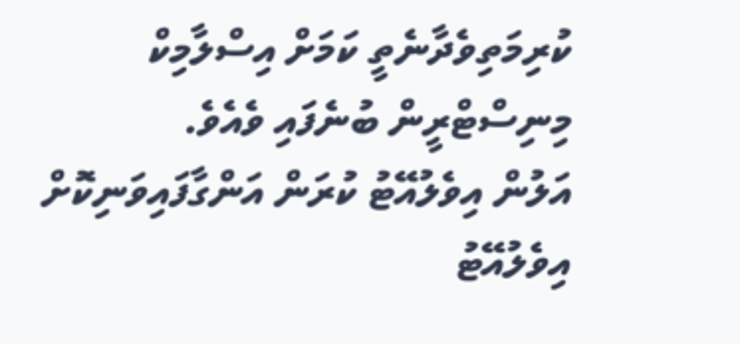ކުރިމަތިވެދާނެތީ ކަމަށް އިސްލާމިކް މިނިސްޓްރީން ބުނެފައި ވެއެވެ.
އަލުން އިވެލުއޭޓު ކުރަން އަންގާފައިވަނިކޮށް އިވެލުއޭޓު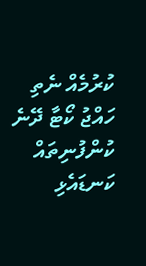ކުރުމެއް ނެތި ހައްޖު ކޯޓާ ދޭނެ ކުންފުނިތައް ކަނޑައެޅި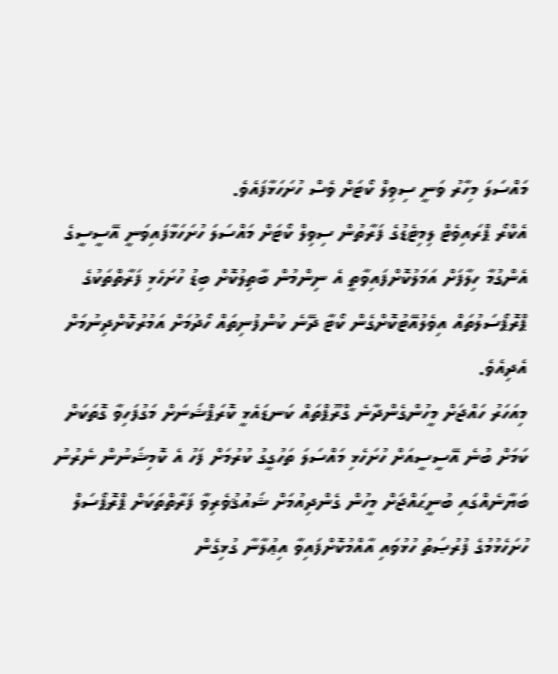މައްސަލަ މިހާރު ވަނީ ސިވިލް ކޯޓަށް ވެސް ހުށަހަޅާފައެވެ.
އެކްރޯ ޕްރައިވެޓް ލިމިޓެޑުގެ ފަރާތުން ސިވިލް ކޯޓަށް މައްސަލަ ހުށަހަޅާފައިވަނީ އޭސީސީގެ އެންގުމާ ހިލާފަށް އަމަލުކޮށްފައިވާތީ އެ ނިންމުން ބާތިލުކޮށް ބިޑު ހުށަހެޅި ފަރާތްތަކުގެ ޕްރޮޕޯސަލުތައް އިވެލުއޭޓުކޮށްގެން ކޯޓާ ދޭނެ ކުންފުނިތައް ހޯދުމަށް އަމުރުކޮށްދިނުމަށް އެދިއެވެ.
މިއަހަރު ހައްޖަށް މީހުންގެންދާނެ ގްރޫޕްތައް ކަނޑައެޅީ ކޮރަޕްޝަނަށް މަގުފަހިވާ ގޮތަކަށް ކަމަށް ބުނެ އޭސީސީއަށް ހުށަހެޅި މައްސަލަ ތަހުގީގު ކުރުމަށް ފަހު އެ ކޮމިޝަނުން ނެރުނު ބަޔާނެއްގައި ބުނީޙައްޖަށް މީހުން ގެންދިއުމަށް ޝައުޤުވެރިވާ ފަރާތްތަކަށް ޕްރޮޕޯސަލް ހުށަހެޅުމުގެ ފުރުޞަތު ހުޅުވައި އާއްމުކޮށްފައިވާ އިޢުލާނާ ގުޅިގެން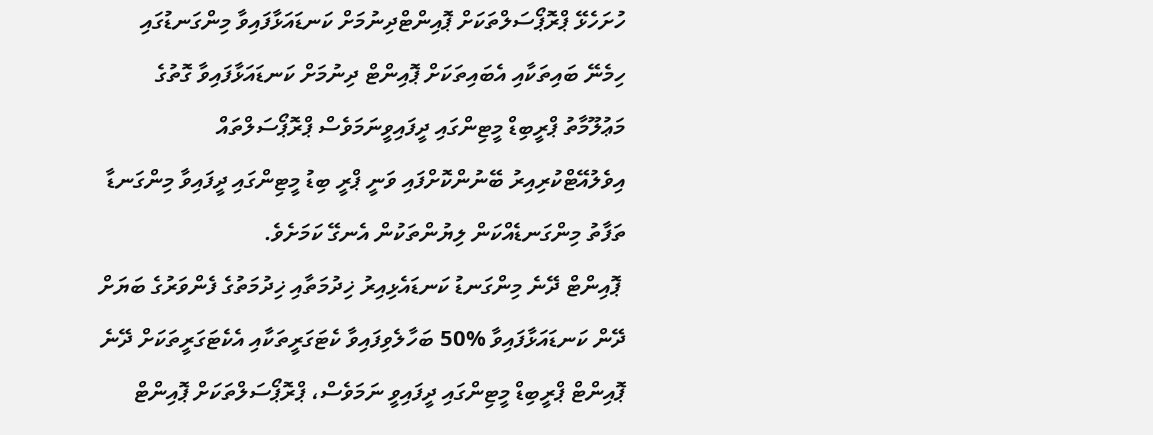ހުށަހެޅޭ ޕްރޮޕޯސަލްތަކަށް ޕޮއިންޓްދިނުމަށް ކަނޑައަޅާފައިވާ މިންގަނޑުގައި ހިމެނޭ ބައިތަކާއި އެބައިތަކަށް ޕޮއިންޓް ދިނުމަށް ކަނޑައަޅާފައިވާ ގޮތުގެ މަޢުލޫމާތު ޕްރީބިޑް މީޓިންގައި ދީފައިވީނަމަވެސް ޕްރޮޕޯސަލްތައް އިވެލުއޭޓްކުރިއިރު ބޭނުންކޮށްފައި ވަނީ ޕްރީ ބިޑު މީޓިންގައި ދީފައިވާ މިންގަނޑާ ތަފާތު މިންގަނޑެއްކަން ލިޔުންތަކުން އެނގޭ ކަމަށެވެ.
 ޕޮއިންޓް ދޭނެ މިންގަނޑު ކަނޑައެޅިއިރު ޚިދުމަތާއި ޚިދުމަތުގެ ފެންވަރުގެ ބަޔަށް ދޭން ކަނޑައަޅާފައިވާ %50 ބަހާލެވިފައިވާ ކެޓަގަރީތަކާއި އެކެޓަގަރީތަކަށް ދޭނެ ޕޮއިންޓް ޕްރީބިޑް މީޓިންގައި ދީފައިވީ ނަމަވެސް، ޕްރޮޕޯސަލްތަކަށް ޕޮއިންޓް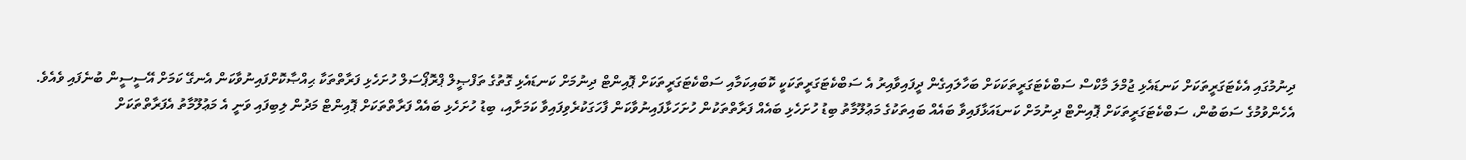ދިނުމުގައި އެކެޓަގަރީތަކަށް ކަނޑައެޅި ޖުމްލަ މާކްސް ސަބްކެޓަގަރީތަކަކަށް ބަހާލައިގެން ދީފައިވާއިރު އެ ސަބްކެޓަގަރީތަކަކީ ކޮބައިކަމާއި ސަބްކެޓަގަރީތަކަށް ޕޮއިންޓް ދިނުމަށް ކަނޑައެޅި ގޮތުގެ ތަފްޞީލް ޕްރޮޕޯސަލް ހުށަހެޅި ފަރާތްތަކާ ޙިއްޞާކޮށްފައިނުވާކަން އެނގޭ ކަމަށް އޭސީސީން ބުނެފައި ވެއެވެ.
އެހެންވުމުގެ ސަބަބުން، ސަބްކެޓަގަރީތަކަށް ޕޮއިންޓް ދިނުމަށް ކަނޑައަޅާފައިވާ ބައެއް ބައިތަކުގެ މަޢުލޫމާތު ބިޑު ހުށަހެޅި ބައެއް ފަރާތްތަކުން ހުށަހަޅާފައިނުވާކަން ފާހަގަކުރެވިފައިވާ ކަމަށާއި، ބިޑު ހުށަހެޅި ބައެއް ފަރާތްތަކަށް ޕޮއިންޓް މަދުން ލިބިފައި ވަނީ އެ މަޢުލޫމާތު އެފަރާތްތަކަށް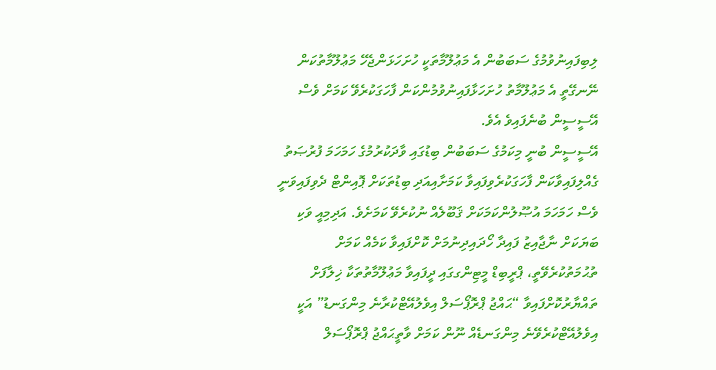ލިބިފައިނުވުމުގެ ސަބަބުން އެ މަޢުލޫމާތަކީ ހުށަހަޅަންޖެހޭ މަޢުލޫމާތުކަން ނޭނގޭތީ އެ މަޢުލޫމާތު ހުށަހަޅާފައިނުވުމުންކަން ފާހަގަކުރެވޭ ކަމަށް ވެސް އޭސީސީން ބުނެފައިވެ އެވެ.
އޭސީސީން ބުނީ މިކަމުގެ ސަބަބުން ބިޑުގައި ވާދަކުރުމުގެ ހަމަހަމަ ފުރުޞަތު ގެއްލިފައިވާކަން ފާހަގަކުރެވިފައިވާ ކަމަށާއިއަދި ބިޑުތަކަށް ޕޮއިންޓް ދެވިފައިވަނީ ވެސް ހަމަހަމަ އުޞޫލުންކަމަކަށް ޤަބޫލެއް ނުކުރެވޭ ކަމަށެވެ. އަދިމިއީ ވަކި ބަޔަކަށް ނާޖާއިޒު ފައިދާ ހޯދައިދިނުމަށް ކޮށްފައިވާ ކަމެއް ކަމަށް ތުޙުމަތުކުރެވޭތީ، ޕްރީބިޑް މީޓިންގގައި ދީފައިވާ މަޢުލޫމާތުތަކާ ޚިލާފަށް ތައްޔާރުކޮށްފައިވާ “ޙައްޖު ޕްރޮޕޯސަލް އިވެލުއޭޓްކުރާނެ މިންގަނޑު” އަކީ އިވެލުއޭޓްކުރެވޭނެ މިންގަނޑެއް ނޫން ކަމަށް ވާތީޙައްޖު ޕްރޮޕޯސަލް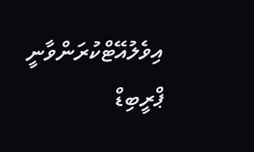އިވެލުއޭޓްކުރަންވާނީ ޕްރީބިޑް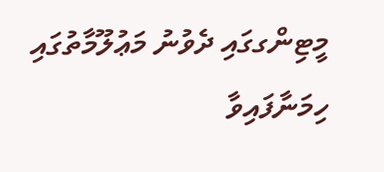މީޓިންގގައި ދެވުނު މަޢުލޫމާތުގައި ހިމަނާފައިވާ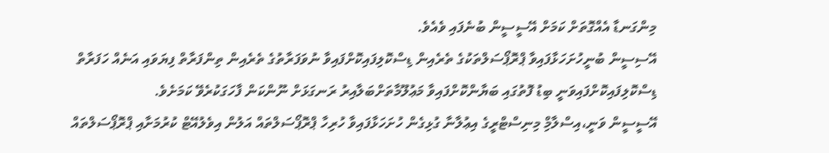މިންގަނޑާ އެއްގޮތަށް ކަމަށް އޭސީސީން ބުނެފައި ވެއެވެ.
އޭސިސީން ބުނީހުށަހަޅާފައިވާ ޕްރޮޕޯސަލްތަކުގެ ތެރެއިން ޑިސްކޮލިފައިކޮށްފައިވާ ނުވަފަރާތުގެ ތެރެއިން ތިންފަރާތް ފިޔަވައި އަނެއް ހަފަރާތް ޑިސްކޮލިފައިކޮށްފައިވަނީ ބިޑު ފޮތުގައި ބަޔާންކޮށްފައިވާ މަޢުލޫމާތަށްބަލާއިރު ރަނގަޅަށް ނޫންކަން ފާހަގަކުރެވޭ ކަމަށެވެ.
އޭސީސީން ވަނީ،އިސްލާމިް މިނިސްޓްރީގެ އިޢުލާނާ ގުޅިގެން ހުށަހަޅާފައިވާ ހުރިހާ ޕްރޮޕޯސަލްތައް އަލުން އިވެލުއޭޓް ކުރުމަށާއި ޕްރޮޕޯސަލްތައް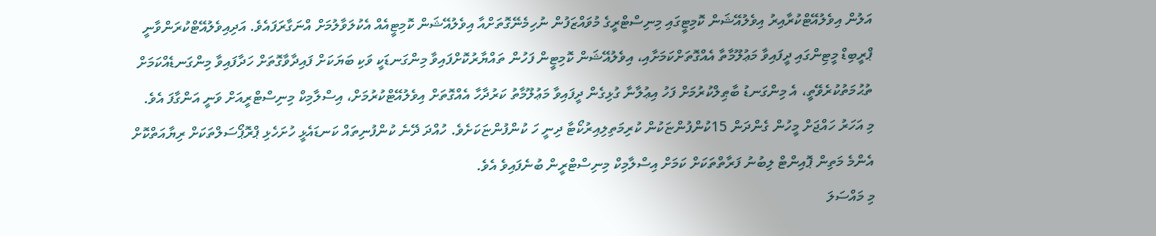އަލުން އިވެލުއޭޓްކުރާއިރު އިވެލުއޭޝަން ކޮމިޓީގައި މިނިސްޓްރީގެ މުވައްޒަފުން ނުހިމެނޭގޮތަށްއާ އިވެލުއޭޝަން ކޮމިޓީއެއް އެކުލަވާލުމަށް އްނަގާރަފައެވެ. އަދިއިވެލުއޭޓްކުރަންވާނީ ޕްރީބިޑް މީޓިންގައި ދީފައިވާ މަޢުލޫމާތާ އެއްގޮތަށްކަމަށާއި، އިވެލުއޭޝަން ކޮމިޓީން ފަހުން ތައްޔާރުކޮށްފައިވާ މިންގަނޑަކީ ވަކި ބަޔަކަށް ފައިދާވާގޮތަށް ހަދާފައިވާ މިންގަނޑެއްކަމަށް ތުޙުމަތުކުރެވޭތީ، އެ މިންގަނޑު ބާޠިލްކުރުމަށް ފަހު އިޢުލާނާ ގުޅިގެން ދީފައިވާ މަޢުލޫމާތު ކަރުދާހާ އެއްގޮތަށް އިވެލުއޭޓްކުރުމަށް، އިސްލާމިކް މިނިސްޓްރީއަށް ވަނީ އަންގާފަ އެވެ.
މި އަހަރު ހައްޖަށް މީހުން ގެންދަން 15ކުންފުންޏަކުން ކުރިމަތިލިއިރުކޯޓާ ދިނީ ހަ ކުންފުންޏަކަށެވެ. ހުއްދަ ދޭނެ ކުންފުނިތައް ކަނޑައެޅީ ހުށަހެޅި ޕްރޮޕޯސަލްތަކަށް ރިޔާއަތްކޮށް އެންމެ މަތިން ޕޮއިންޓް ލިބުނު ފަރާތްތަކަށް ކަމަށް އިސްލާމިކް މިނިސްޓްރީން ބުނެފައިވެ އެވެ.
މި މައްސަލަ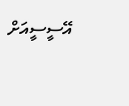އޭސީސީއަށް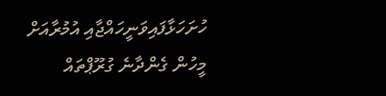ހުށަހަޅާފައިވަނީހައްޖާއި އުމުރާއަށް މީހުން ގެންދާނެ ގުރޫޕްތައް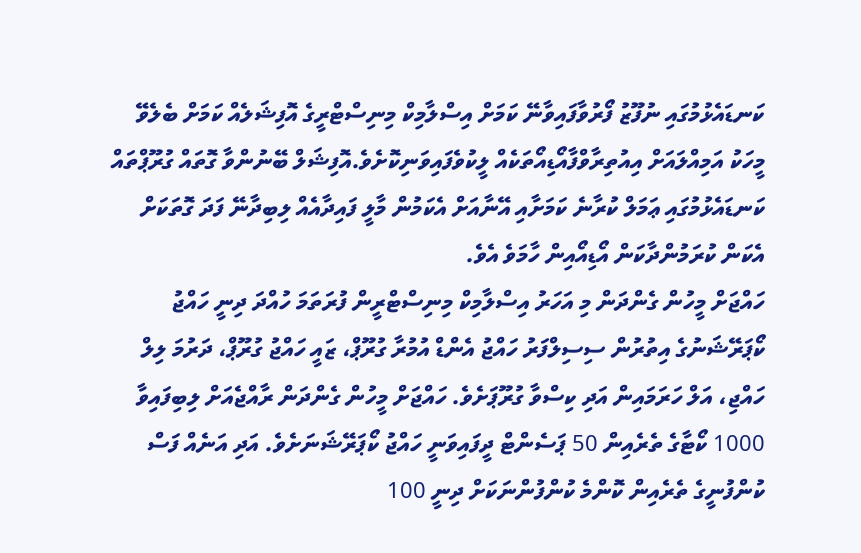ކަނޑައެޅުމުގައި ނުފޫޒު ފޯރުވާފައިވާނޭ ކަމަށް އިސްލާމިކް މިނިސްޓްރީގެ އޮފިޝަލެއް ކަމަށް ބެލެވޭ މީހަކު އަމިއްލައަށް އިއުތިރާވްފާއޯޑިއޯތަކެއް ލީކުވެފައިވަނިކޮށެވެ.އޮފިޝަލް ބޭނުންވާ ގޮތައް ގުރޫޕްތައް ކަނޑައެޅުމުގައި ޢަމަލް ކުރާނެ ކަމަށާއި އޭނާއަށް އެކަމުން މާލީ ފައިދާއެއް ލިބިދާނޭ ފަދަ ގޮތަކަށް އެކަން ކުރަމުންދާކަން އޯޑިއޯއިން ހާމަވެ އެވެ.
ހައްޖަށް މީހުން ގެންދަން މި އަހަރު އިސްލާމިކް މިނިސްޓްރީން ފުރަތަމަ ހުއްދަ ދިނީ ހައްޖު ކޯޕަރޭޝަނުގެ އިތުރުން ސިސިލްފަރު ހައްޖު އެންޑް އުމުރާ ގުރޫޕް، ޒައީ ހައްޖު ގުރޫޕް، ދަރުމަ ލިލް ހައްޖި، އަލް ހަރަމައިން އަދި ކިސްވާ ގުރޫޕަށެވެ. ހައްޖަށް މީހުން ގެންދަން ރާއްޖެއަށް ލިބިފައިވާ 1000 ކޯޓާގެ ތެރެއިން 50 ޕަސެންޓް ދީފައިވަނީ ހައްޖު ކޯޕަރޭޝަނަށެވެ. އަދި އަނެއް ފަސް ކުންފުނީގެ ތެރެއިން ކޮންމެ ކުންފުންނަކަށް ދިނީ 100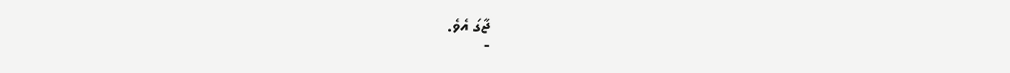ޖާގަ އެވެ.
-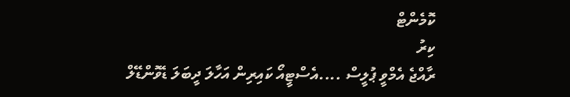ކޮމެންޓް
ކިރު
ރާއްޖެ އެމްވީ ޕުލީސް ....އެސްޓީއޯ ކައިރިން އަހާލަ ދީބަލަ ޑެވޮންޑޭލް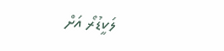ލަކީޑުރޯ އަށް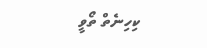ކިހިނެތް ތޯވީ